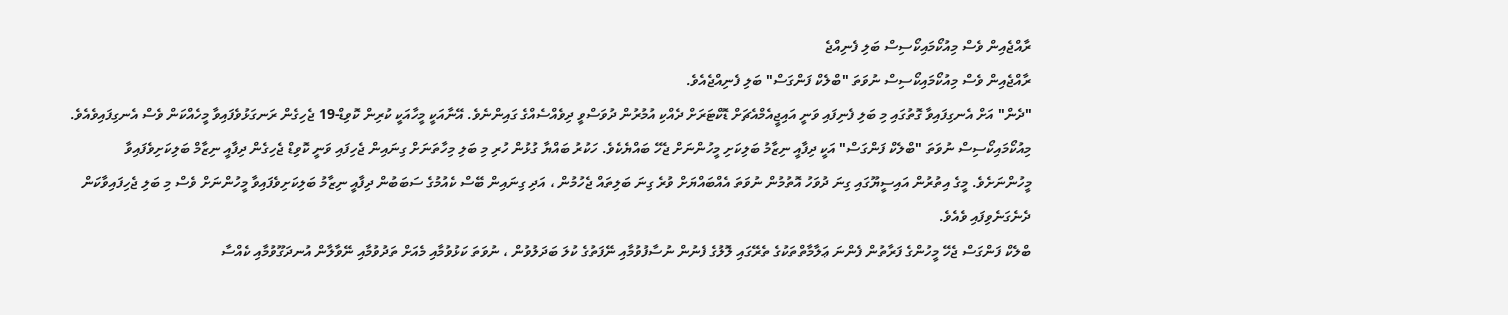ރާއްޖެއިން ވެސް މިއުކޯމައިކޯސިސް ބަލި ފެނިއްޖެ
ރާއްޖެއިން ވެސް މިއުކޯމައިކޯސިސް ނުވަތަ "ބްލެކް ފަންގަސް" ބަލި ފެނިއްޖެއެވެ.
"ދެން" އަށް އެނގިފައިވާ ގޮތުގައި މި ބަލި ފެނިފައި ވަނީ އައިޖީއެމްއެޗަށް ޑޮކްޓަރަށް ދެއްކި އުމުރުން ދުވަސްވީ ދިވެއްސެއްގެ ގައިންނެވެ. އޭނާއަކީ މީހާއަކީ ކުރިން ކޮވިޑް-19 ޖެހިގެން ރަނގަޅުވެފައިވާ މީހެއްކަން ވެސް އެނގިފައިވެއެވެ.
މިއުކޯމައިކޯސިސް ނުވަތަ "ބްލެކް ފަންގަސް" އަކީ ދިފާއީ ނިޒާމު ބަލިކަށި މީހުންނަށް ޖެހޭ ބައްޔެކެވެ. ހަކުރު ބައްޔާ ގުޅުން ހުރި މި ބަލި މިހާތަނަށް ގިނައިން ޖެހިފައި ވަނީ ކޮވިޑް ޖެހިގެން ދިފާއީ ނިޒާމް ބަލިކަށިވެފައިވާ މީހުންނަށެވެ. މީގެ އިތުރުން އައިސީޔޫގައި ގިނަ ދުވަހު އޮތުމުން ނުވަތަ އެއްބައްޔަށް ވުރެ ގިނަ ބަލިތައް ޖެހުމުން ، އަދި ގިނައިން ބޭސް ކެއުމުގެ ސަބަބުން ދިފާއީ ނިޒާމު ބަލިކަށިވެފައިވާ މީހުންނަށް ވެސް މި ބަލި ޖެހިފައިވާކަން ދެނެގަނެވިފައި ވެއެވެ.
ބްލެކް ފަންގަސް ޖެހޭ މީހުންގެ ފަރާތުން ފެންނަ ޢަލާމާތްތަކުގެ ތެރޭގައި ލޮލުގެ ފެނުން ނުސާފުވުމާއި ނޭފަތުގެ ކުލަ ބަދަލުވުން ، ނުވަތަ ކަޅުވުމާއި މެއަށް ތަދުވުމާއި ނޭވާލާން އުނދަގޫވުމާއި ކެއްސާ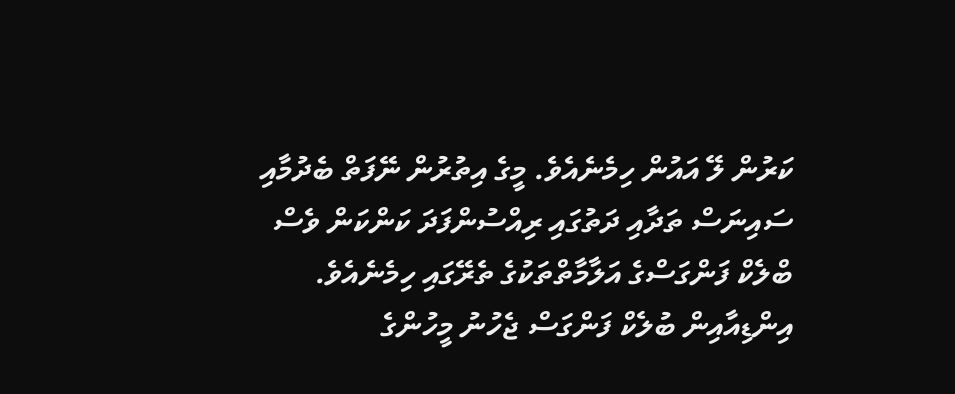ކަރުން ލޭ އައުން ހިމެނެއެވެ. މީގެ އިތުރުން ނޭފަތް ބެދުމާއި ސައިނަސް ތަދާއި ދަތުގައި ރިއްސުންފަދަ ކަންކަން ވެސް ބްލެކް ފަންގަސްގެ އަލާމާތްތަކުގެ ތެރޭގައި ހިމެނެއެވެ. އިންޑިއާއިން ބުލެކް ފަންގަސް ޖެހުނު މީހުންގެ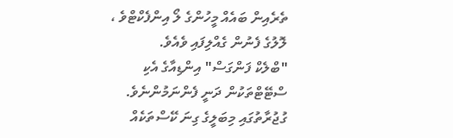ތެރެއިން ބައެއް މީހުންގެ ލޯ އިންފެކްޓްވެ ، ލޮލުގެ ފެނުން ގެއްލިފައި ވެއެވެ.
"ބްލެކް ފަންގަސް" އިންޑިއާގެ އެކި ސްޓޭޓްތަކުން ދަނީ ފެންނަމުންނެވެ. ގުޖުރާތުގައި މިބަލީގެ ގިނަ ކޭސްތަކެއް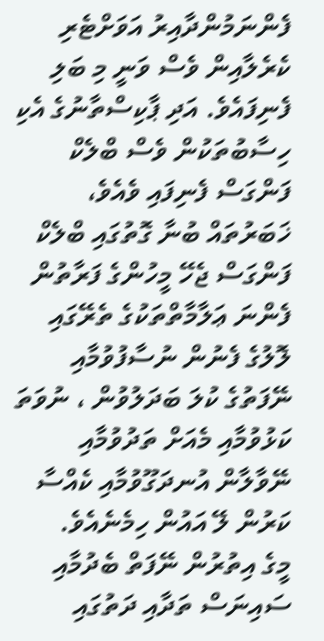ފެންނަމުންދާއިރު އަވަށްޓެރި ކެރެލާއިން ވެސް ވަނީ މި ބަލި ފެނިފައެވެ. އަދި ޕާކިސްތާނުގެ އެކި ހިސާބުތަކުން ވެސް ބްލެކް ފަންގަސް ފެނިފައި ވެއެވެ،
ޚަބަރުތައް ބުނާ ގޮތުގައި ބްލެކް ފަންގަސް ޖެހޭ މީހުންގެ ފަރާތުން ފެންނަ ޢަލާމާތްތަކުގެ ތެރޭގައި ލޮލުގެ ފެނުން ނުސާފުވުމާއި ނޭފަތުގެ ކުލަ ބަދަލުވުން ، ނުވަތަ ކަޅުވުމާއި މެއަށް ތަދުވުމާއި ނޭވާލާން އުނދަގޫވުމާއި ކެއްސާ ކަރުން ލޭ އައުން ހިމެނެއެވެ.
މީގެ އިތުރުން ނޭފަތް ބެދުމާއި ސައިނަސް ތަދާއި ދަތުގައި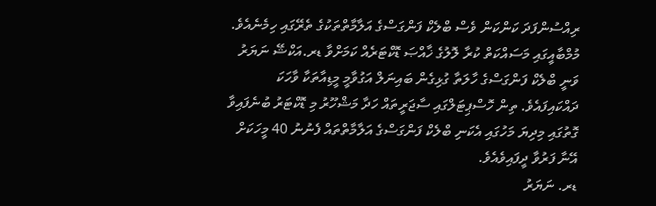ރިއްސުންފަދަ ކަންކަން ވެސް ބްލެކް ފަންގަސްގެ އަލާމާތްތަކުގެ ތެރޭގައި ހިމެނެއެވެ.
މުމްބާއީގައި މަސައްކަތް ކުރާ ލޮލުގެ ޚާއްޞަ ޑޮކްޓަރެއް ކަމަށްވާ ޑރ.އަކްޝޭ ނަޔަރު ވަނީ ބްލެކް ފަންގަސްގެ ހާލަތާ ގުޅިގެން ބައިނަލް އަގުވާމީ މީޑިއާތަކާ ވާހަކަ ދައްކައިފައެވެ. ތިން ހޮސްޕިޓަލްގައި ސާޖަރީތައް ހަދާ މަޝްހޫރު މި ޑޮކްޓަރު ބުނެފައިވާ ގޮތުގައި މިދިޔަ މަހުގައި އެކަނި ބްލެކް ފަންގަސްގެ އަލާމާތްތައް ފެނުނު 40 މީހަކަށް އޭނާ ފަރުވާ ދީފައިވެއެވެ.
ޑރ. ނަޔަރު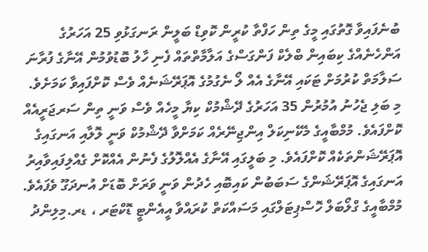ބުނެފައިވާ ގޮތުގައި މީގެ ތިން ހަފްތާ ކުރީން ކޮވިޑް ބަލީން ރަނގަޅުވި 25 އަހަރުގެ އަންހެނެއްގެ ކިބައިން ބްލެކް ފަންގަސްގެ އަލާމާތްތައް ފެނި ހާލު ބޮޑުވުމުން އޭނާގެ ފުރާނަ ސަލާމަތް ކުރުމަށް ޓަކައި އޭނާގެ އެއް ލޯ ނެގުމުގެ އޮޕަރޭޝަނެއް ވެސް ކޮށްފައިވާ ކަމަށެވެ.
މި ބަލި ޖެހުނު އުމުރުން 35 އަހަރުގެ ދޭޝްމުކް ކިޔާ މީހެއް ވެސް ވަނީ ތިން ސަރޖަރީއެއް ކޮށްފައެވެ. މުމްބާއީގެ މެކޭނިކަލް އިންޖިނޭރެއް ކަމަށްވާ ދޭޝްމުކް ވަނީ ލޮލާއި އަނގައިގެ އޮޕަރޭޝަންތަކެއް ކޮށްފައެވެ. މި ބަލީގައި އޭނާގެ އެއްލޮލުގެ ފެނުން އެއްކޮށް ގެއްލިފައިވާއިރު އަނގައިގެ އޮޕަރޭޝަންގެ ސަބަބުން ކައިބޮއި ހެދުން ވަނީ ވަރަށް ބޮޑަށް އުނދަގޫ ވެފައެވެ.
މުމްބާއީގެ ގްލޯބަލް ހޮސްޕިޓަލްގައި މަސައްކަތް ކުރައްވާ އީއެންޓީ ޑޮކްޓަރ ، ޑރ.މިލިންދު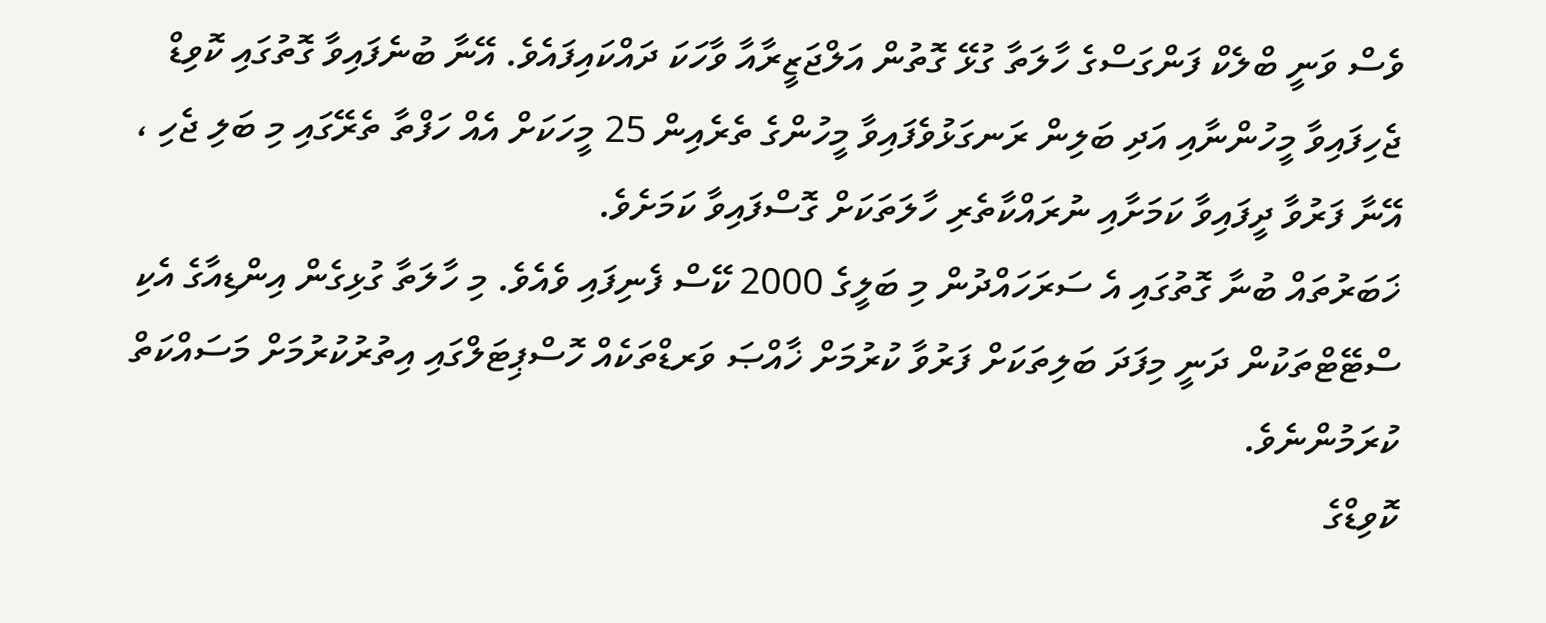ވެސް ވަނީ ބްލެކް ފަންގަސްގެ ހާލަތާ ގުޅޭ ގޮތުން އަލްޖަޒީރާއާ ވާހަކަ ދައްކައިފައެވެ. އޭނާ ބުނެފައިވާ ގޮތުގައި ކޮވިޑް ޖެހިފައިވާ މީހުންނާއި އަދި ބަލިން ރަނގަޅުވެފައިވާ މީހުންގެ ތެރެއިން 25 މީހަކަށް އެއް ހަފްތާ ތެރޭގައި މި ބަލި ޖެހި ، އޭނާ ފަރުވާ ދީފައިވާ ކަމަށާއި ނުރައްކާތެރި ހާލަތަކަށް ގޮސްފައިވާ ކަމަށެވެ.
ޚަބަރުތައް ބުނާ ގޮތުގައި އެ ސަރަހައްދުން މި ބަލީގެ 2000 ކޭސް ފެނިފައި ވެއެވެ. މި ހާލަތާ ގުޅިގެން އިންޑިއާގެ އެކި ސްޓޭޓްތަކުން ދަނީ މިފަދަ ބަލިތަކަށް ފަރުވާ ކުރުމަށް ޚާއްޞަ ވަރޑްތަކެއް ހޮސްޕިޓަލްގައި އިތުރުކުރުމަށް މަސައްކަތް ކުރަމުންނެވެ.
ކޮވިޑްގެ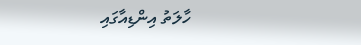ހާލަތު އިންޑިއާގައި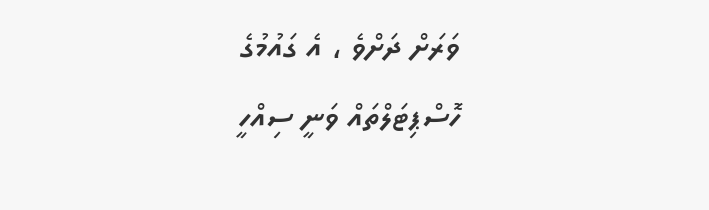ވަރަށް ދަށްވެ ، އެ ގައުމުގެ ހޮސްޕިޓަލްތައް ވަނީ ސިއްހީ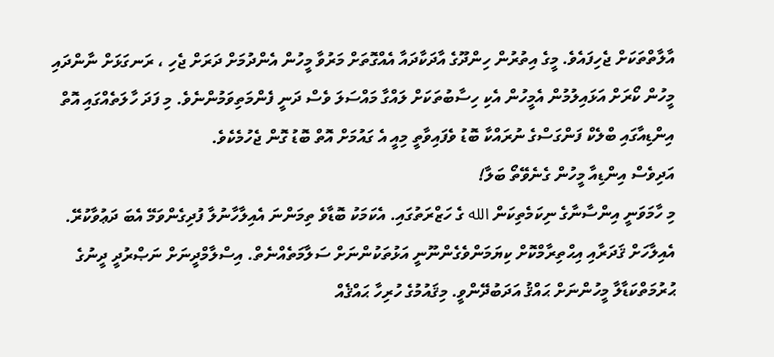އާލާތްތަކަށް ޖެހިފައެވެ. މީގެ އިތުރުން ހިންދޫގެ އާދަކާދައާ އެއްގޮތަށް މަރުވާ މީހުން އެންދުމަށް ދަރަށް ޖެހި ، ރަނގަޅަށް ނާންދައި މީހުން ކޯރަށް އަޅައިލުމުން އެމީހުން އެކި ހިސާބުތަކަށް ލައްގާ މައްސަލަ ވެސް ދަނީ ފެންމަތިވަމުންނެވެ. މި ފަދަ ހާލަތެއްގައި އޮތް އިންޑިއާގައި ބްލެކް ފަންގަސްގެ ނުރައްކާ ބޮޑު ވެފައިވާތީ މިއީ އެ ގައުމަށް އޮތް ބޮޑު ގޮން ޖެހުމެކެވެ.
އަދިވެސް އިންޑިއާ މީހުން ގެނެވޭތޯ ބަލާ!
މި ހާމަވަނީ އިންސާނާގެ ނިކަމެތިކަން الله ގެ ހަޒްރަތުގައި. އެކަމަކު ބޮޑާވެ ތިމަންނަ އެއިލާހާނުލާ ފުދިގެންވަމޭ އެބަ ދަޢުވާކުރޭ. އެއިލާހަށް ޤަދަރާއި އިޙްތިރާމްކޮށް ކިޔަމަންވެގެންނޫނީ އަޅުތަކުންނަށް ސަލާމަތެއްނެތް. އިސްލާމްދީނަށް ނަޞްރުދީ ދީނުގެ ޙުރުމަތްކަޑާލާ މީހުންނަށް ޙައްޤު އަދަބުދޭންވީ. މިޤައުމުގެ ހުރިހާ ޙައްޤެއް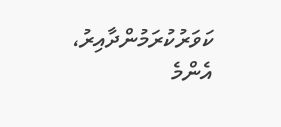ކަވަރުކުރަމުންދާއިރު، އެންމެ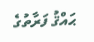ޙައްޤު ފަރާތުގެ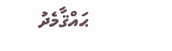ޙައްޤާމެދު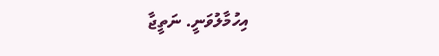އިހުމާލުވަނީ. ނަތީޖާ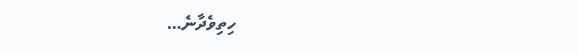ހިތިވެދާނެ…